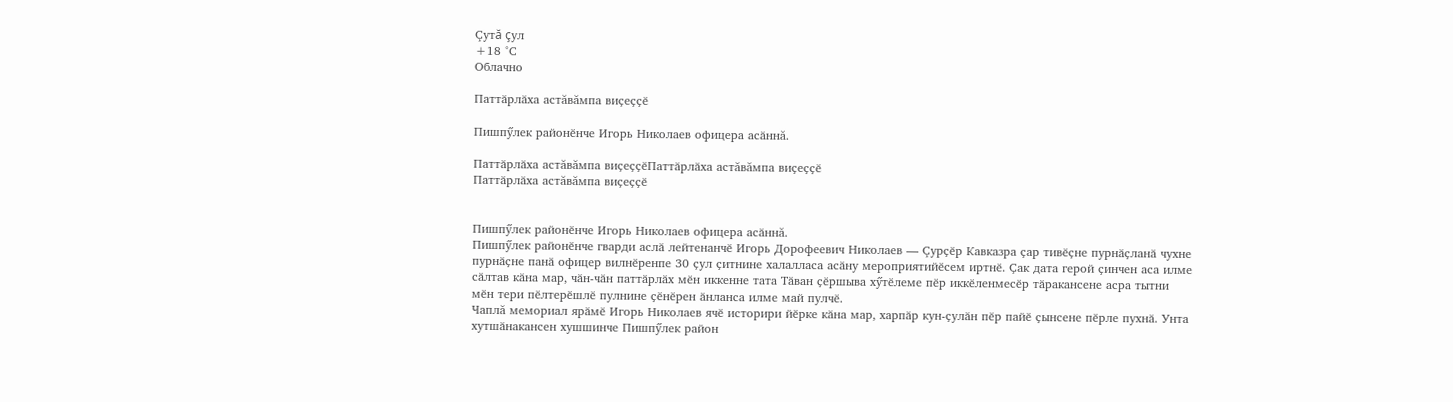Çутă çул
+18 °С
Облачно

Паттӑрлӑха астăвăмпа виҫеҫҫӗ

Пишпӳлек районӗнче Игорь Николаев офицера асӑннă.

Паттӑрлӑха астăвăмпа виҫеҫҫӗПаттӑрлӑха астăвăмпа виҫеҫҫӗ
Паттӑрлӑха астăвăмпа виҫеҫҫӗ


Пишпӳлек районӗнче Игорь Николаев офицера асӑннă.
Пишпӳлек районӗнче гварди аслӑ лейтенанчӗ Игорь Дорофеевич Николаев — Çурҫӗр Кавказра ҫар тивӗҫне пурнӑҫланӑ чухне пурнӑҫне панӑ офицер вилнӗренпе 30 ҫул ҫитнине халалласа асӑну мероприятийӗсем иртнӗ. Ҫак дата герой ҫинчен аса илме сӑлтав кӑна мар, чӑн-чӑн паттӑрлӑх мӗн иккенне тата Тӑван ҫӗршыва хӳтӗлеме пӗр иккӗленмесӗр тӑракансене асра тытни мӗн тери пӗлтерӗшлӗ пулнине ҫӗнӗрен ӑнланса илме май пулчӗ.
Чаплă мемориал ярӑмӗ Игорь Николаев ячӗ историри йӗрке кӑна мар, харпӑр кун-ҫулӑн пӗр пайӗ ҫынсене пӗрле пухнӑ. Унта хутшӑнакансен хушшинче Пишпӳлек район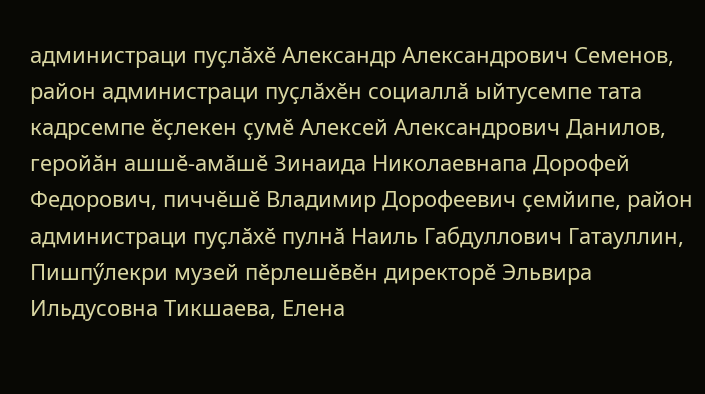администраци пуҫлӑхӗ Александр Александрович Семенов, район администраци пуҫлӑхӗн социаллӑ ыйтусемпе тата кадрсемпе ӗҫлекен ҫумӗ Алексей Александрович Данилов, геройӑн ашшӗ-амӑшӗ Зинаида Николаевнапа Дорофей Федорович, пиччӗшӗ Владимир Дорофеевич ҫемйипе, район администраци пуҫлӑхӗ пулнӑ Наиль Габдуллович Гатауллин, Пишпӳлекри музей пӗрлешӗвӗн директорӗ Эльвира Ильдусовна Тикшаева, Елена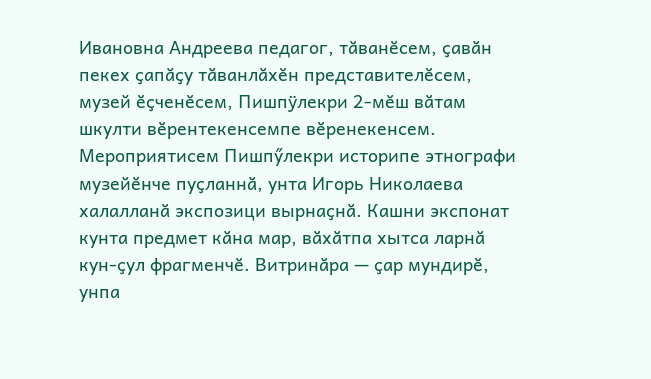Ивановна Андреева педагог, тӑванӗсем, ҫавӑн пекех ҫапӑҫу тӑванлӑхӗн представителӗсем, музей ӗҫченӗсем, Пишпÿлекри 2-мӗш вӑтам шкулти вӗрентекенсемпе вӗренекенсем.
Мероприятисем Пишпӳлекри историпе этнографи музейӗнче пуҫланнӑ, унта Игорь Николаева халалланӑ экспозици вырнаҫнӑ. Кашни экспонат кунта предмет кӑна мар, вӑхӑтпа хытса ларнӑ кун-ҫул фрагменчӗ. Витринӑра — ҫар мундирӗ, унпа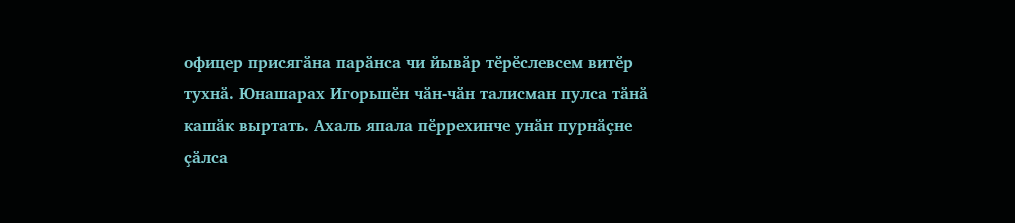офицер присягӑна парӑнса чи йывӑр тӗрӗслевсем витӗр тухнӑ. Юнашарах Игорьшӗн чӑн-чӑн талисман пулса тӑнӑ кашӑк выртать. Ахаль япала пӗррехинче унӑн пурнӑҫне ҫӑлса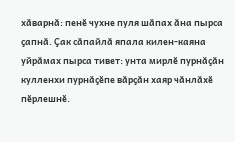хӑварнӑ: пенӗ чухне пуля шӑпах ӑна пырса ҫапнӑ. Ҫак сӑпайлӑ япала килен-каяна уйрӑмах пырса тивет: унта мирлӗ пурнӑҫӑн кулленхи пурнӑҫӗпе вӑрҫӑн хаяр чӑнлӑхӗ пӗрлешнӗ.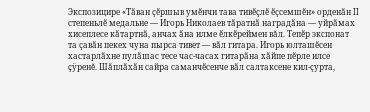Экспозицире «Тӑван ҫӗршыв умӗнчи тава тивӗҫлӗ ӗҫсемшӗн» орденӑн II степеньлӗ медальне — Игорь Николаев тӑратнӑ наградӑна — уйрӑмах хисеплесе кӑтартнӑ, анчах ӑна илме ӗлкӗреймен вăл. Тепӗр экспонат та ҫавӑн пекех чуна пырса тивет — вӑл гитара. Игорь юлташӗсен хастарлӑхне пулӑшас тесе час-часах гитарӑна хӑйпе пӗрле илсе çÿренĕ. Шӑплӑхӑн сайра саманчӗсенче вӑл салтаксене кил-ҫурта,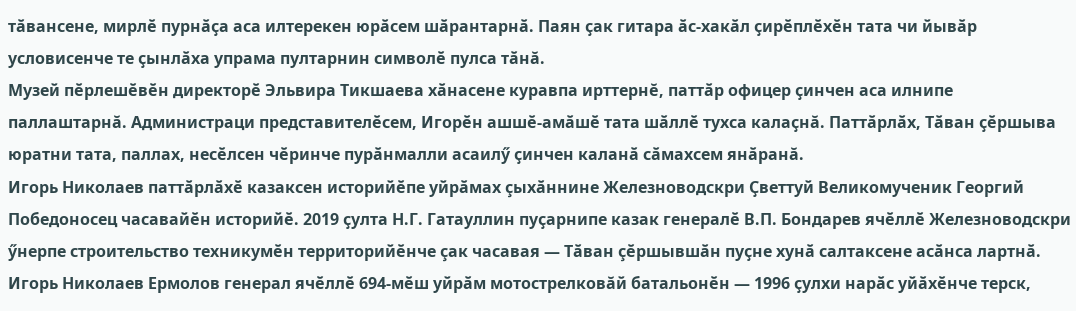тӑвансене, мирлӗ пурнӑҫа аса илтерекен юрӑсем шӑрантарнӑ. Паян ҫак гитара ӑс-хакӑл ҫирӗплӗхӗн тата чи йывӑр условисенче те ҫынлӑха упрама пултарнин символӗ пулса тӑнă.
Музей пӗрлешӗвӗн директорӗ Эльвира Тикшаева хӑнасене куравпа ирттернĕ, паттӑр офицер ҫинчен аса илнипе паллаштарнă. Администраци представителӗсем, Игорӗн ашшӗ-амӑшӗ тата шӑллӗ тухса калаҫнă. Паттӑрлӑх, Тӑван ҫӗршыва юратни тата, паллах, несӗлсен чӗринче пурӑнмалли асаилӳ ҫинчен каланӑ сӑмахсем янӑранă.
Игорь Николаев паттӑрлӑхӗ казаксен историйӗпе уйрӑмах çыхӑннине Железноводскри Ҫветтуй Великомученик Георгий Победоносец часавайӗн историйӗ. 2019 ҫулта Н.Г. Гатауллин пуҫарнипе казак генералӗ В.П. Бондарев ячӗллӗ Железноводскри ӳнерпе строительство техникумӗн территорийӗнче çак часавая — Тӑван çӗршывшӑн пуҫне хунӑ салтаксене асӑнса лартнӑ. Игорь Николаев Ермолов генерал ячӗллӗ 694-мӗш уйрӑм мотострелковăй батальонӗн — 1996 ҫулхи нарӑс уйӑхӗнче терск,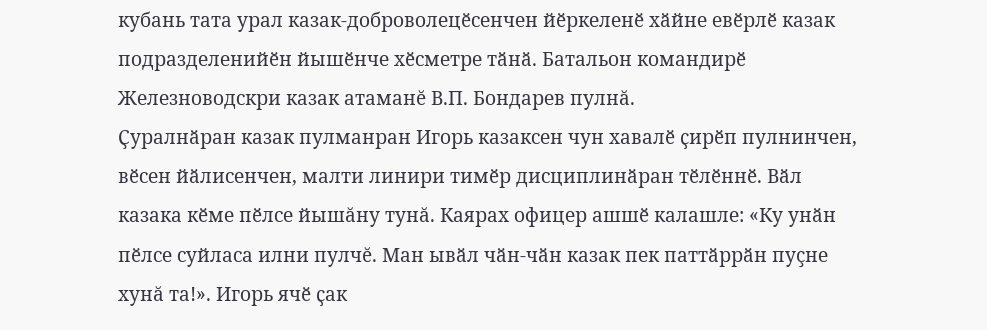кубань тата урал казак-доброволецӗсенчен йӗркеленӗ хӑйне евӗрлӗ казак подразделенийӗн йышӗнче хӗсметре тӑнӑ. Батальон командирӗ Железноводскри казак атаманĕ В.П. Бондарев пулнă.
Ҫуралнӑран казак пулманран Игорь казаксен чун хавалӗ ҫирӗп пулнинчен, вӗсен йӑлисенчен, малти линири тимӗр дисциплинӑран тӗлӗннӗ. Вӑл казака кӗме пӗлсе йышăну тунă. Каярах офицер ашшӗ калашле: «Ку унӑн пӗлсе суйласа илни пулчĕ. Ман ывӑл чӑн-чӑн казак пек паттӑррӑн пуçне хунă та!». Игорь ячӗ ҫак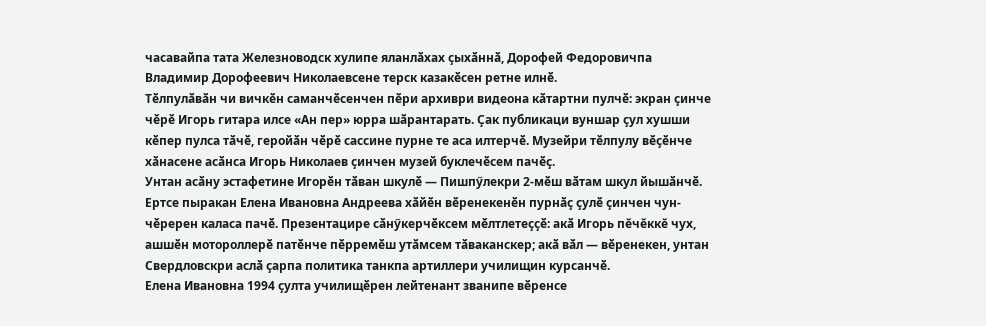часавайпа тата Железноводск хулипе яланлӑхах ҫыхӑннӑ, Дорофей Федоровичпа Владимир Дорофеевич Николаевсене терск казакӗсен ретне илнӗ.
Тӗлпулӑвӑн чи вичкӗн саманчӗсенчен пӗри архиври видеона кӑтартни пулчӗ: экран ҫинче чӗрӗ Игорь гитара илсе «Ан пер» юрра шӑрантарать. Ҫак публикаци вуншар ҫул хушши кӗпер пулса тӑчӗ, геройӑн чӗрӗ сассине пурне те аса илтерчӗ. Музейри тӗлпулу вӗҫӗнче хӑнасене асӑнса Игорь Николаев ҫинчен музей буклечӗсем пачӗҫ.
Унтан асӑну эстафетине Игорӗн тӑван шкулӗ — Пишпӳлекри 2-мӗш вӑтам шкул йышӑнчӗ. Ертсе пыракан Елена Ивановна Андреева хӑйӗн вӗренекенӗн пурнӑҫ ҫулӗ ҫинчен чун-чӗререн каласа пачӗ. Презентацире сӑнӳкерчӗксем мӗлтлетеҫҫӗ: акӑ Игорь пĕчĕккĕ чух, ашшӗн мотороллерӗ патӗнче пӗрремӗш утӑмсем тӑваканскер; акӑ вӑл — вӗренекен, унтан Свердловскри аслӑ ҫарпа политика танкпа артиллери училищин курсанчӗ.
Елена Ивановна 1994 ҫулта училищӗрен лейтенант званипе вӗренсе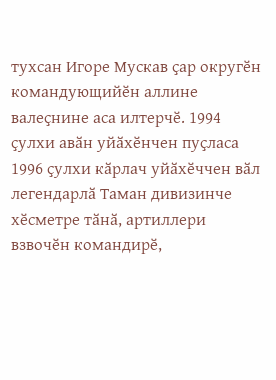тухсан Игоре Мускав ҫар округӗн командующийӗн аллине валеҫнине аса илтерчӗ. 1994 ҫулхи авӑн уйӑхӗнчен пуҫласа 1996 ҫулхи кӑрлач уйӑхӗччен вӑл легендарлӑ Таман дивизинче хӗсметре тӑнӑ, артиллери взвочӗн командирӗ,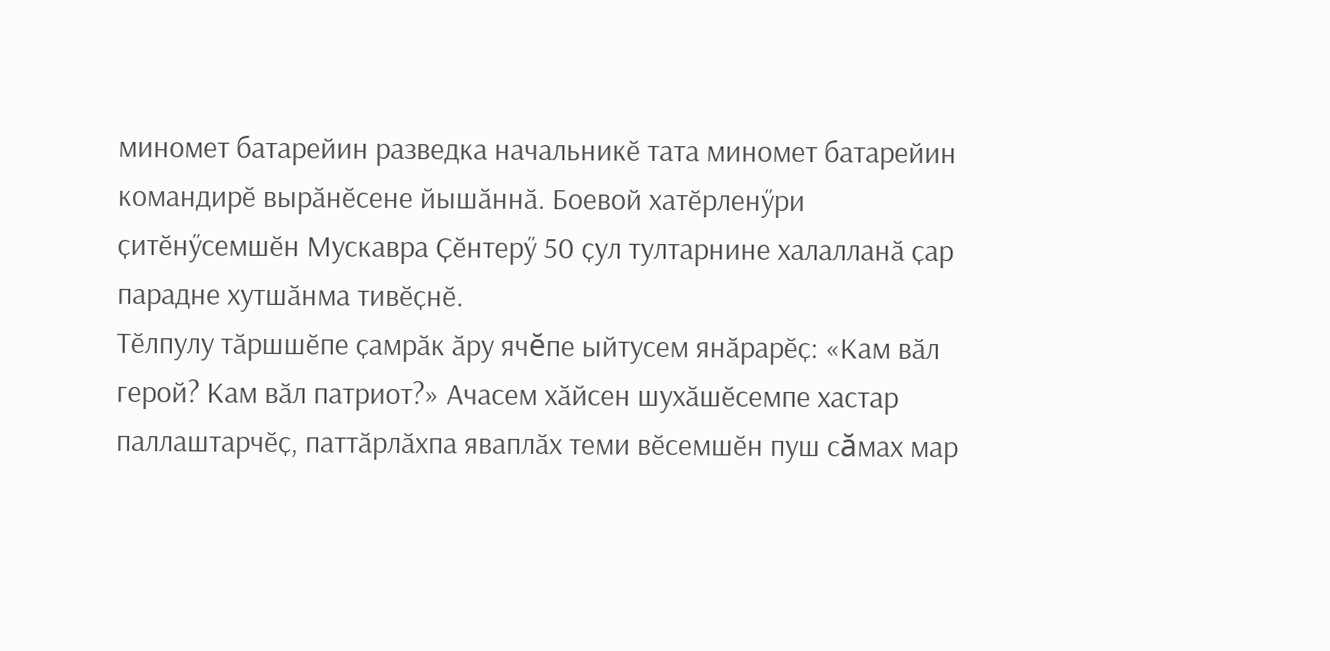миномет батарейин разведка начальникӗ тата миномет батарейин командирӗ вырӑнӗсене йышӑннӑ. Боевой хатӗрленӳри ҫитӗнӳсемшӗн Мускавра Ҫӗнтерӳ 50 ҫул тултарнине халалланӑ ҫар парадне хутшӑнма тивӗҫнӗ.
Тӗлпулу тӑршшӗпе ҫамрӑк ӑру ячĕпе ыйтусем янӑрарӗҫ: «Кам вӑл герой? Кам вӑл патриот?» Ачасем хӑйсен шухӑшӗсемпе хастар паллаштарчӗҫ, паттӑрлӑхпа яваплӑх теми вӗсемшӗн пуш сăмах мар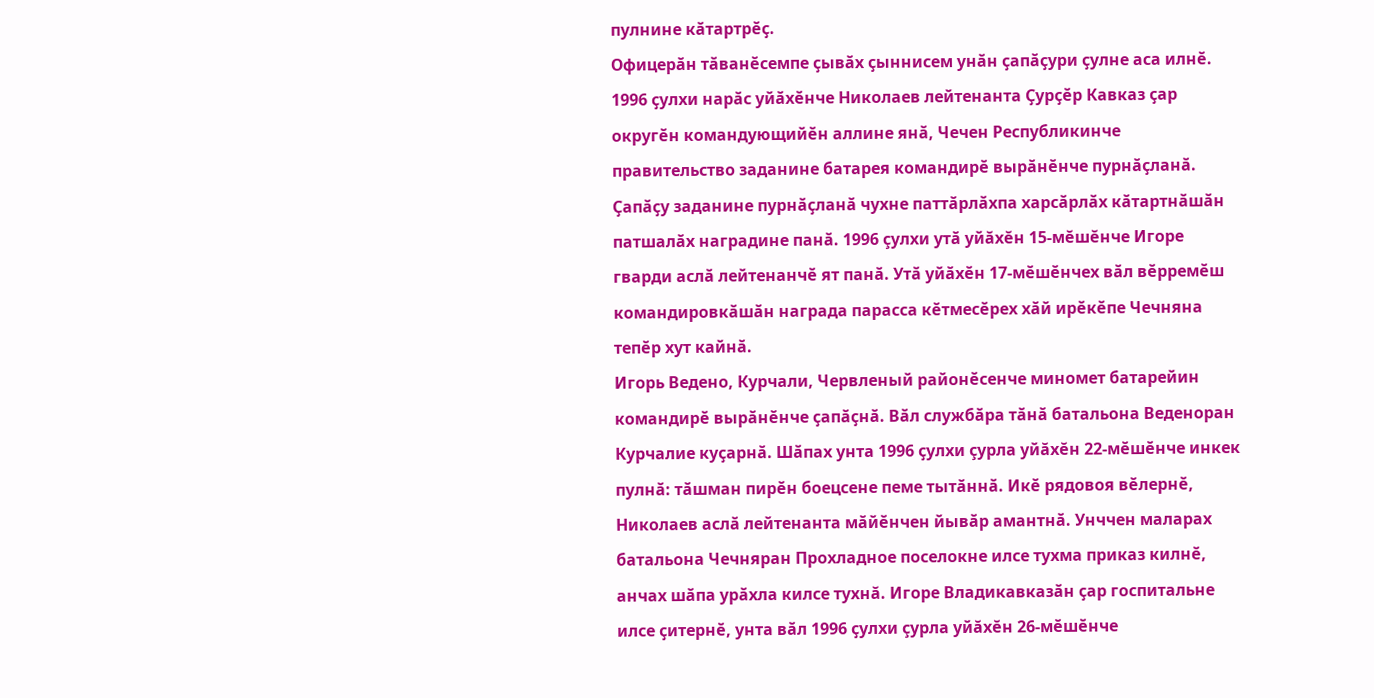пулнине кӑтартрӗҫ.
Офицерӑн тӑванӗсемпе ҫывӑх ҫыннисем унӑн ҫапӑҫури ҫулне аса илнӗ. 1996 ҫулхи нарӑс уйӑхӗнче Николаев лейтенанта Ҫурҫӗр Кавказ ҫар округӗн командующийӗн аллине янӑ, Чечен Республикинче правительство заданине батарея командирӗ вырӑнӗнче пурнӑҫланӑ. Ҫапӑҫу заданине пурнӑҫланӑ чухне паттӑрлӑхпа харсӑрлӑх кӑтартнӑшӑн патшалӑх наградине панӑ. 1996 çулхи утӑ уйăхĕн 15-мĕшĕнче Игоре гварди аслӑ лейтенанчӗ ят панӑ. Утӑ уйӑхӗн 17-мӗшӗнчех вӑл вӗрремӗш командировкӑшӑн награда парасса кӗтмесӗрех хӑй ирӗкӗпе Чечняна тепӗр хут кайнӑ.
Игорь Ведено, Курчали, Червленый районӗсенче миномет батарейин командирӗ вырӑнӗнче ҫапӑҫнӑ. Вӑл службӑра тӑнӑ батальона Веденоран Курчалие куҫарнӑ. Шӑпах унта 1996 ҫулхи çурла уйăхĕн 22-мӗшӗнче инкек пулнӑ: тӑшман пирӗн боецсене пеме тытӑннӑ. Икӗ рядовоя вӗлернӗ, Николаев аслӑ лейтенанта мӑйӗнчен йывӑр амантнӑ. Унччен маларах батальона Чечняран Прохладное поселокне илсе тухма приказ килнӗ, анчах шӑпа урӑхла килсе тухнă. Игоре Владикавказӑн ҫар госпитальне илсе ҫитернӗ, унта вӑл 1996 ҫулхи çурла уйăхĕн 26-мӗшӗнче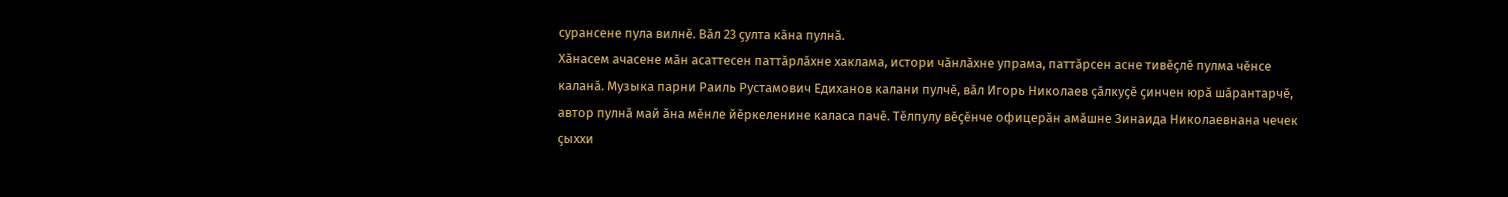сурансене пула вилнӗ. Вӑл 23 ҫулта кӑна пулнă.
Хӑнасем ачасене мӑн асаттесен паттӑрлӑхне хаклама, истори чӑнлӑхне упрама, паттӑрсен асне тивӗҫлӗ пулма чӗнсе каланӑ. Музыка парни Раиль Рустамович Едиханов калани пулчӗ, вӑл Игорь Николаев ҫӑлкуҫӗ ҫинчен юрӑ шӑрантарчӗ, автор пулнӑ май ӑна мӗнле йӗркеленине каласа пачӗ. Тӗлпулу вӗҫӗнче офицерӑн амӑшне Зинаида Николаевнана чечек ҫыххи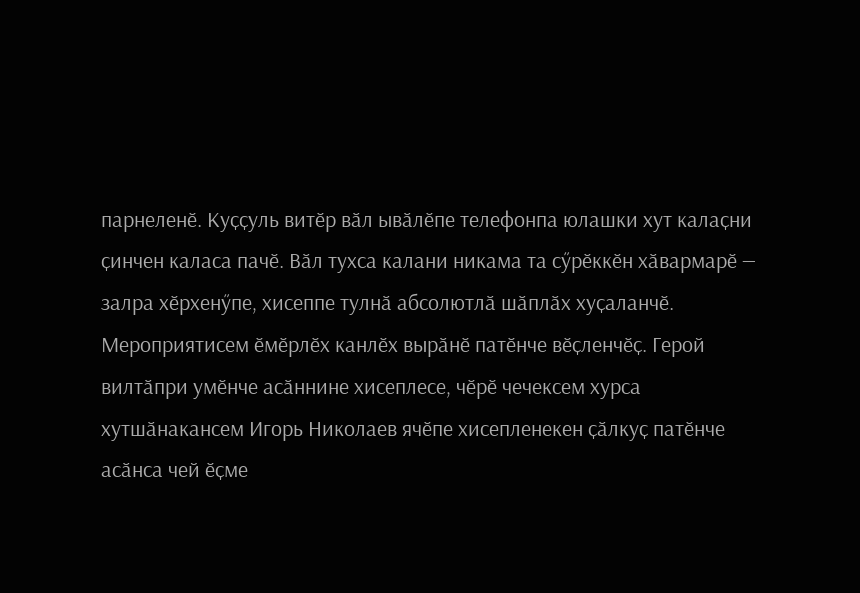парнеленӗ. Куҫҫуль витӗр вӑл ывӑлӗпе телефонпа юлашки хут калаҫни ҫинчен каласа пачӗ. Вӑл тухса калани никама та сӳрӗккӗн хӑвармарӗ — залра хӗрхенӳпе, хисеппе тулнӑ абсолютлӑ шӑплӑх хуҫаланчӗ.
Мероприятисем ӗмӗрлӗх канлӗх вырӑнӗ патӗнче вӗҫленчӗҫ. Герой вилтӑпри умӗнче асӑннине хисеплесе, чӗрӗ чечексем хурса хутшӑнакансем Игорь Николаев ячӗпе хисепленекен ҫӑлкуҫ патӗнче асӑнса чей ӗҫме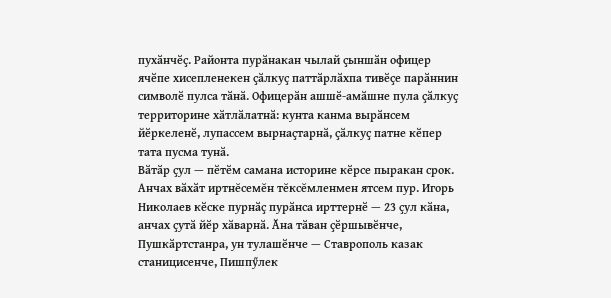пухӑнчӗҫ. Районта пурӑнакан чылай ҫыншӑн офицер ячӗпе хисепленекен ҫӑлкуҫ паттӑрлӑхпа тивӗҫе парӑннин символӗ пулса тӑнӑ. Офицерӑн ашшӗ-амӑшне пула ҫӑлкуҫ территорине хӑтлӑлатнӑ: кунта канма вырӑнсем йӗркеленӗ, лупассем вырнаҫтарнӑ, ҫӑлкуҫ патне кӗпер тата пусма тунӑ.
Вӑтӑр ҫул — пӗтӗм самана историне кӗрсе пыракан срок. Анчах вӑхӑт иртнĕсемĕн тĕксĕмленмен ятсем пур. Игорь Николаев кӗске пурнӑҫ пурӑнса ирттернӗ — 23 ҫул кӑна, анчах ҫутӑ йӗр хӑварнӑ. Ӑна тӑван ҫӗршывӗнче, Пушкӑртстанра, ун тулашӗнче — Ставрополь казак станицисенче, Пишпӳлек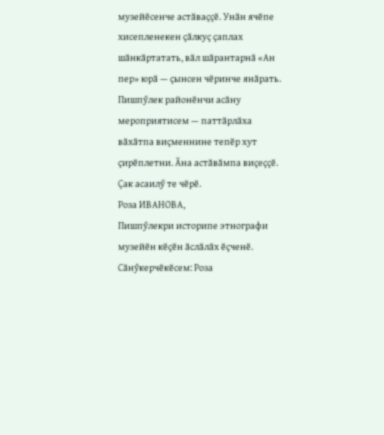музейӗсенче астӑваҫҫӗ. Унӑн ячӗпе хисепленекен ҫӑлкуҫ ҫаплах шӑнкӑртатать, вӑл шӑрантарнӑ «Ан пер» юрӑ — ҫынсен чӗринче янӑрать.
Пишпӳлек районӗнчи асăну мероприятисем — паттӑрлӑха вӑхӑтпа виҫменнине тепӗр хут ҫирӗплетни. Ӑна астăвăмпа виҫеҫҫӗ. Ҫак асаилӳ те чӗрӗ.
Роза ИВАНОВА,
Пишпӳлекри историпе этнографи музейӗн кӗҫӗн ӑслӑлӑх ӗҫченӗ.
Сӑнӳкерчӗкӗсем: Роза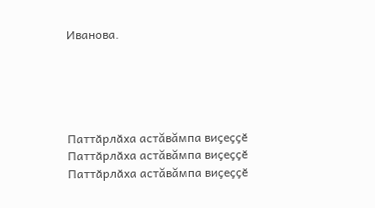Иванова.





Паттӑрлӑха астăвăмпа виҫеҫҫӗ
Паттӑрлӑха астăвăмпа виҫеҫҫӗ
Паттӑрлӑха астăвăмпа виҫеҫҫӗ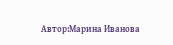Автор:Марина Иванова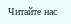Читайте нас